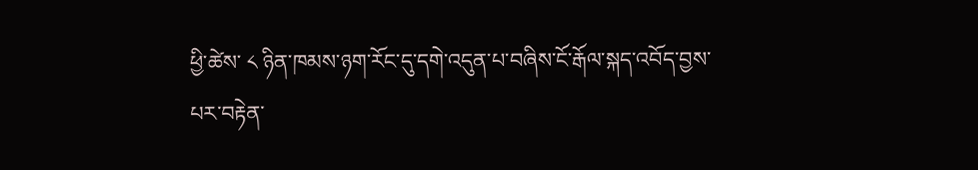ཕྱི་ཚེས་ ༨ ཉིན་ཁམས་ཉག་རོང་དུ་དགེ་འདུན་པ་བཞིས་ངོ་རྒོལ་སྐད་འབོད་བྱས་པར་བརྟེན་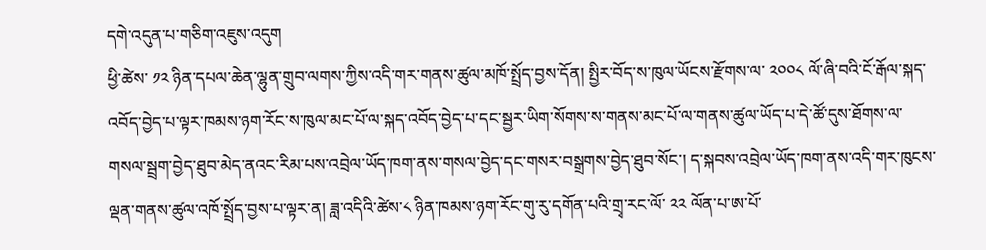དགེ་འདུན་པ་གཅིག་འཇུས་འདུག
ཕྱི་ཚེས་ ༡༢ ཉིན་དཔལ་ཆེན་ལྷུན་གྲུབ་ལགས་ཀྱིས་འདི་གར་གནས་ཚུལ་མཁོ་སྤྲོད་བྱས་དོན། སྤྱིར་བོད་ས་ཁུལ་ཡོངས་རྫོགས་ལ་ ༢༠༠༨ ལོ་ཞི་བའི་ངོ་རྒོལ་སྐད་འབོད་བྱེད་པ་ལྟར་ཁམས་ཉག་རོང་ས་ཁུལ་མང་པོ་ལ་སྐད་འབོད་བྱེད་པ་དང་སྦྱར་ཡིག་སོགས་ས་གནས་མང་པོ་ལ་གནས་ཚུལ་ཡོད་པ་དེ་ཚོ་དུས་ཐོགས་ལ་གསལ་སྦྲག་བྱེད་ཐུབ་མེད་ནའང་རིམ་པས་འབྲེལ་ཡོད་ཁག་ནས་གསལ་བྱེད་དང་གསར་བསྒྲགས་བྱེད་ཐུབ་སོང་། ད་སྐབས་འབྲེལ་ཡོད་ཁག་ནས་འདི་གར་ཁུངས་ལྡན་གནས་ཚུལ་འཁོ་སྤྲོད་བྱས་པ་ལྟར་ན། ཟླ་འདིའི་ཚེས་༨ ཉིན་ཁམས་ཉག་རོང་གུ་རུ་དགོན་པའི་གྲྭ་རང་ལོ་ ༢༢ ལོན་པ་ཨ་པོ་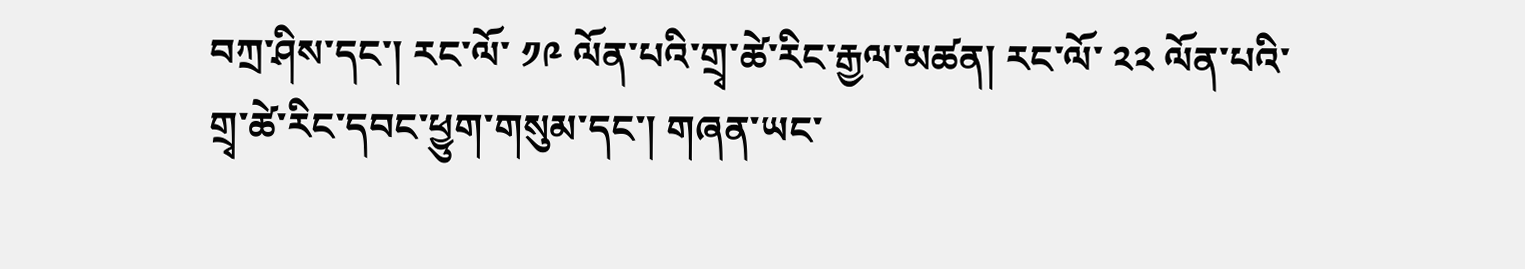བཀྲ་ཤིས་དང་། རང་ལོ་ ༡༩ ལོན་པའི་གྲྭ་ཚེ་རིང་རྒྱལ་མཚན། རང་ལོ་ ༢༢ ལོན་པའི་གྲྭ་ཚེ་རིང་དབང་ཕྱུག་གསུམ་དང་། གཞན་ཡང་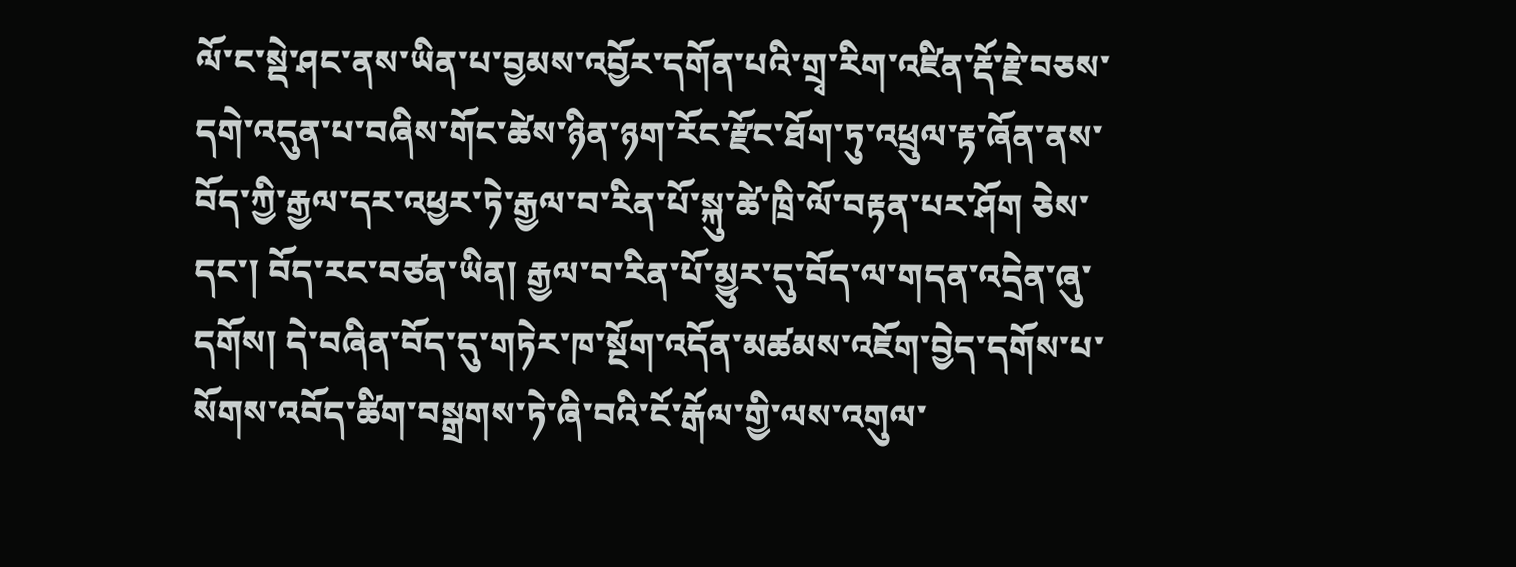ལོ་ང་སྡེ་ཤང་ནས་ཡིན་པ་བྱམས་འབྱོར་དགོན་པའི་གྲྭ་རིག་འཛིན་རྡོ་རྗེ་བཅས་དགེ་འདུན་པ་བཞིས་གོང་ཚེས་ཉིན་ཉག་རོང་རྫོང་ཐོག་ཏུ་འཕྲུལ་རྟ་ཞོན་ནས་བོད་ཀྱི་རྒྱལ་དར་འཕྱར་ཏེ་རྒྱལ་བ་རིན་པོ་སྐུ་ཚེ་ཁྲི་ལོ་བརྟན་པར་ཤོག ཅེས་དང་། བོད་རང་བཙན་ཡིན། རྒྱལ་བ་རིན་པོ་མྱུར་དུ་བོད་ལ་གདན་འདྲེན་ཞུ་དགོས། དེ་བཞིན་བོད་དུ་གཏེར་ཁ་སྔོག་འདོན་མཚམས་འཇོག་བྱེད་དགོས་པ་སོགས་འབོད་ཚིག་བསྒྲགས་ཏེ་ཞི་བའི་ངོ་རྒོལ་གྱི་ལས་འགུལ་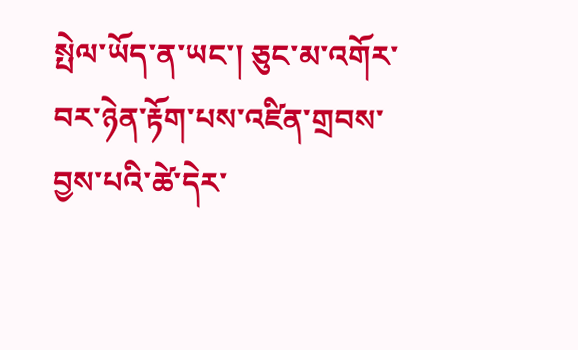སྤེལ་ཡོད་ན་ཡང་། ཅུང་མ་འགོར་བར་ཉེན་རྟོག་པས་འཛིན་གྲབས་བྱས་པའི་ཚེ་དེར་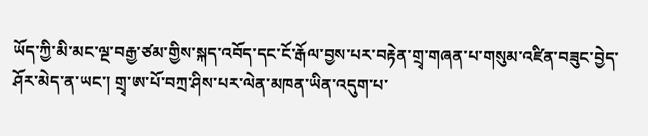ཡོད་ཀྱི་མི་མང་ལྔ་བརྒྱ་ཙམ་གྱིས་སྐད་འབོད་དང་ངོ་རྒོལ་བྱས་པར་བརྟེན་གྲྭ་གཞན་པ་གསུམ་འཛིན་བཟུང་བྱེད་ཤོར་མེད་ན་ཡང་། གྲྭ་ཨ་པོ་བཀྲ་ཤིས་པར་ལེན་མཁན་ཡིན་འདུག་པ་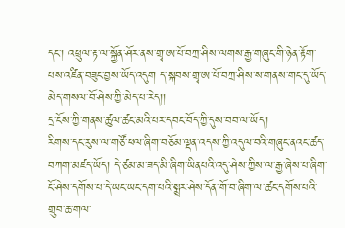དང་། འཕྲུལ་རྟ་ལ་སྐྱོན་ཤོར་ནས་གྲྭ་ཨ་པོ་བཀྲ་ཤིས་ལགས་རྒྱ་གཞུང་གི་ཉེན་རྟོག་པས་འཛིན་བཟུང་བྱས་ཡོད་འདུག ད་སྐབས་གྲྭ་ཨ་པོ་བཀྲ་ཤིས་ས་གནས་གང་དུ་ཡོད་མེད་གསལ་བོ་ཤེས་ཀྱི་མེད་པ་རེད།།
དྲ་ངོས་ཀྱི་གནས་ཚུལ་ཚང་མའི་པར་དབང་བོད་ཀྱི་དུས་བབ་ལ་ཡོད།
རིགས་དང་རུས་ལ་གཙོ་ཕལ་ཞིག་བཅོམ་ལྡན་འདས་ཀྱི་འདུལ་བའི་གཞུང་ནའང་ཚད་བཀག་མཛད་ཡོད། དེ་ཙམ་མ་ཟད་མི་ཞིག་ཡིནཔའི་འདུ་ཤེས་ཀྱིས་ལ་རྒྱ་ཞེས་པ་ཞིག་ངོ་ཤེས་དགོས་པ་དེ་ཡང་ཡང་དག་པའི་སྨྲར་ཤེས་དོན་གོ་བ་ཞིག་ལ་ཚང་དགོས་པའི་གྲུབ་ཆ་གལ་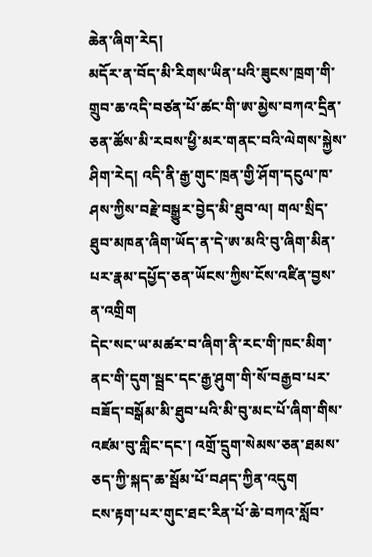ཆེན་ཞིག་རེད།
མདོར་ན་བོད་མི་རིགས་ཡིན་པའི་ཟུངས་ཁྲག་གི་གྲུབ་ཆ་འདི་བཙན་པོ་ཚང་གི་ཨ་མྱེས་བཀའ་དྲིན་ཅན་ཚོས་མི་རབས་ཕྱི་མར་གནང་བའི་ལེགས་སྐྱེས་ཤིག་རེད། འདི་ནི་རྒྱ་གུང་ཁྲན་གྱི་ཤོག་དངུལ་ཁ་ཤས་ཀྱིས་བརྗེ་བསྒྱུར་བྱེད་མི་ཐུབ་ལ། གལ་སྲིད་ཐུབ་མཁན་ཞིག་ཡོད་ན་དེ་ཨ་མའི་བུ་ཞིག་མིན་པར་རྣམ་དཔྱོད་ཅན་ཡོངས་ཀྱིས་ངོས་འཛིན་བྱས་ན་འགྲིག
དེང་སང་ཡ་མཚར་བ་ཞིག་ནི་རང་གི་ཁང་མིག་ནང་གི་དུག་སྦྲང་དང་རྒྱ་ཤུག་གི་སོ་བརྒྱབ་པར་བཟོད་བསྒོམ་མི་ཐུབ་པའི་མི་བུ་མང་པོ་ཞིག་གིས་འཛམ་བུ་གླིང་དང་། འགྲོ་དྲུག་སེམས་ཅན་ཐམས་ཅད་ཀྱི་སྐད་ཆ་སྦོམ་པོ་བཤད་ཀྱིན་འདུག
ངས་རྟག་པར་གུང་ཐང་རིན་པོ་ཆེ་བཀའ་སློབ་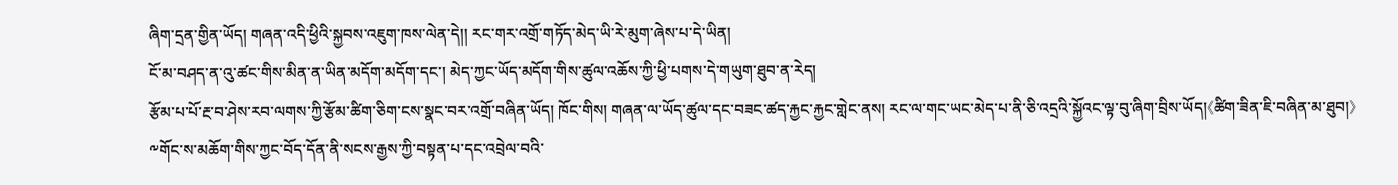ཞིག་དྲན་གྱིན་ཡོད། གཞན་འདི་ཕྱིའི་སྐྱབས་འཇུག་ཁས་ལེན་དེ།། རང་གར་འགྲོ་གཏོད་མེད་ཡི་རེ་མུག་ཞེས་པ་དེ་ཡིན།
ངོ་མ་བཤད་ན་འུ་ཚང་གིས་མིན་ན་ཡིན་མདོག་མདོག་དང་། མེད་ཀྱང་ཡོད་མདོག་གིས་ཚུལ་འཆོས་ཀྱི་ཕྱི་པགས་དེ་གཡུག་ཐུབ་ན་རེད།
རྩོམ་པ་པོ་རྔ་བ་ཤེས་རབ་ལགས་ཀྱི་རྩོམ་ཚིག་ཅིག་ངས་སྣང་བར་འགྲོ་བཞིན་ཡོད། ཁོང་གིས། གཞན་ལ་ཡོད་ཚུལ་དང་བཟང་ཚད་རྐྱང་རྐྱང་གླེང་ནས། རང་ལ་གང་ཡང་མེད་པ་ནི་ཅི་འདྲའི་སྐྱོའང་ལྟ་བུ་ཞིག་བྲིས་ཡོད།《ཚིག་ཟིན་ཇི་བཞིན་མ་ཐུབ།》
༸གོང་ས་མཆོག་གིས་ཀྱང་བོད་དོན་ནི་སངས་རྒྱས་ཀྱི་བསྟན་པ་དང་འབྲེལ་བའི་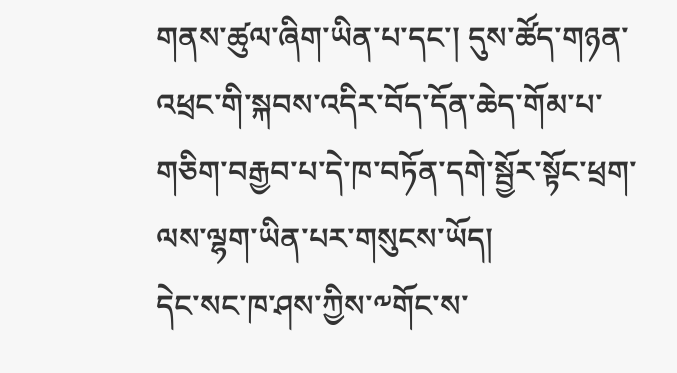གནས་ཚུལ་ཞིག་ཡིན་པ་དང་། དུས་ཚོད་གཉན་འཕྲང་གི་སྐབས་འདིར་བོད་དོན་ཆེད་གོམ་པ་གཅིག་བརྒྱབ་པ་དེ་ཁ་བཏོན་དགེ་སྦྱོར་སྟོང་ཕྲག་ལས་ལྷག་ཡིན་པར་གསུངས་ཡོད།
དེང་སང་ཁ་ཤས་ཀྱིས་༸གོང་ས་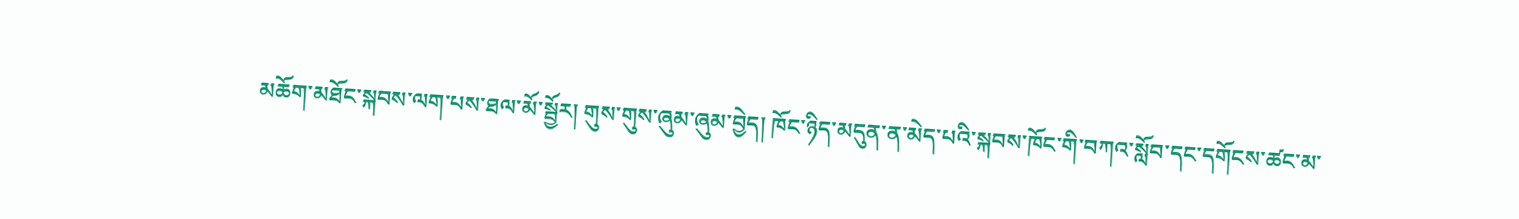མཆོག་མཐོང་སྐབས་ལག་པས་ཐལ་མོ་སྦྱོར། གུས་གུས་ཞུམ་ཞུམ་བྱེད། ཁོང་ཉིད་མདུན་ན་མེད་པའི་སྐབས་ཁོང་གི་བཀའ་སློབ་དང་དགོངས་ཚང་མ་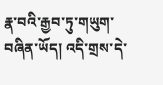རྣ་བའི་རྒྱབ་ཏུ་གཡུག་བཞིན་ཡོད། འདི་གྲས་དེ་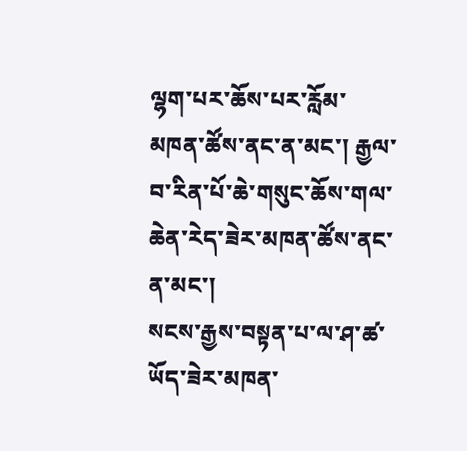ལྷག་པར་ཆོས་པར་རློམ་མཁན་ཚོས་ནང་ན་མང་། རྒྱལ་བ་རིན་པོ་ཆེ་གསུང་ཆོས་གལ་ཆེན་རེད་ཟེར་མཁན་ཚོས་ནང་ན་མང་།
སངས་རྒྱས་བསྟན་པ་ལ་ཤ་ཚ་ཡོད་ཟེར་མཁན་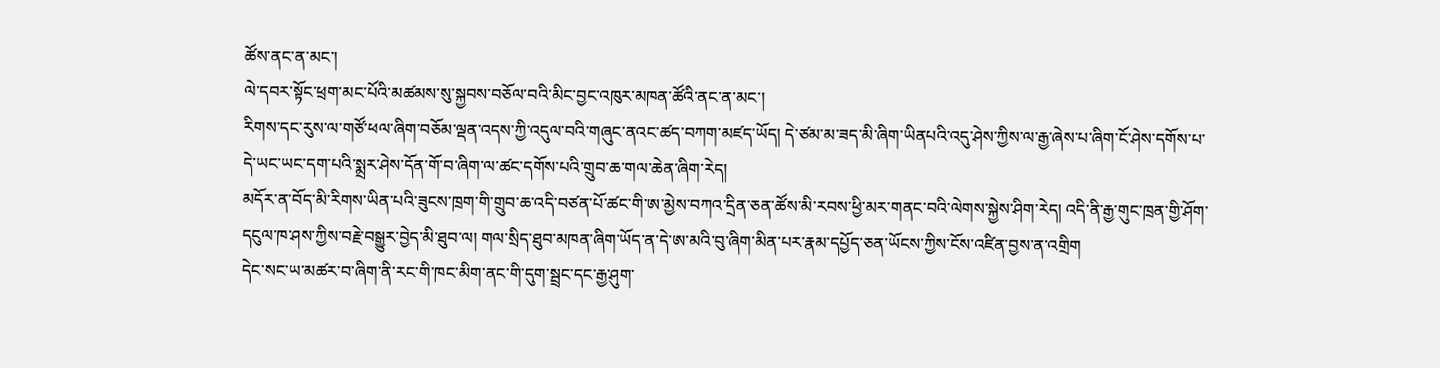ཚོས་ནང་ན་མང་།
ལེ་དབར་སྟོང་ཕྲག་མང་པོའི་མཚམས་སུ་སྐྱབས་བཅོལ་བའི་མིང་བྱང་འཁུར་མཁན་ཚོའི་ནང་ན་མང་།
རིགས་དང་རུས་ལ་གཙོ་ཕལ་ཞིག་བཅོམ་ལྡན་འདས་ཀྱི་འདུལ་བའི་གཞུང་ནའང་ཚད་བཀག་མཛད་ཡོད། དེ་ཙམ་མ་ཟད་མི་ཞིག་ཡིནཔའི་འདུ་ཤེས་ཀྱིས་ལ་རྒྱ་ཞེས་པ་ཞིག་ངོ་ཤེས་དགོས་པ་དེ་ཡང་ཡང་དག་པའི་སྨྲར་ཤེས་དོན་གོ་བ་ཞིག་ལ་ཚང་དགོས་པའི་གྲུབ་ཆ་གལ་ཆེན་ཞིག་རེད།
མདོར་ན་བོད་མི་རིགས་ཡིན་པའི་ཟུངས་ཁྲག་གི་གྲུབ་ཆ་འདི་བཙན་པོ་ཚང་གི་ཨ་མྱེས་བཀའ་དྲིན་ཅན་ཚོས་མི་རབས་ཕྱི་མར་གནང་བའི་ལེགས་སྐྱེས་ཤིག་རེད། འདི་ནི་རྒྱ་གུང་ཁྲན་གྱི་ཤོག་དངུལ་ཁ་ཤས་ཀྱིས་བརྗེ་བསྒྱུར་བྱེད་མི་ཐུབ་ལ། གལ་སྲིད་ཐུབ་མཁན་ཞིག་ཡོད་ན་དེ་ཨ་མའི་བུ་ཞིག་མིན་པར་རྣམ་དཔྱོད་ཅན་ཡོངས་ཀྱིས་ངོས་འཛིན་བྱས་ན་འགྲིག
དེང་སང་ཡ་མཚར་བ་ཞིག་ནི་རང་གི་ཁང་མིག་ནང་གི་དུག་སྦྲང་དང་རྒྱ་ཤུག་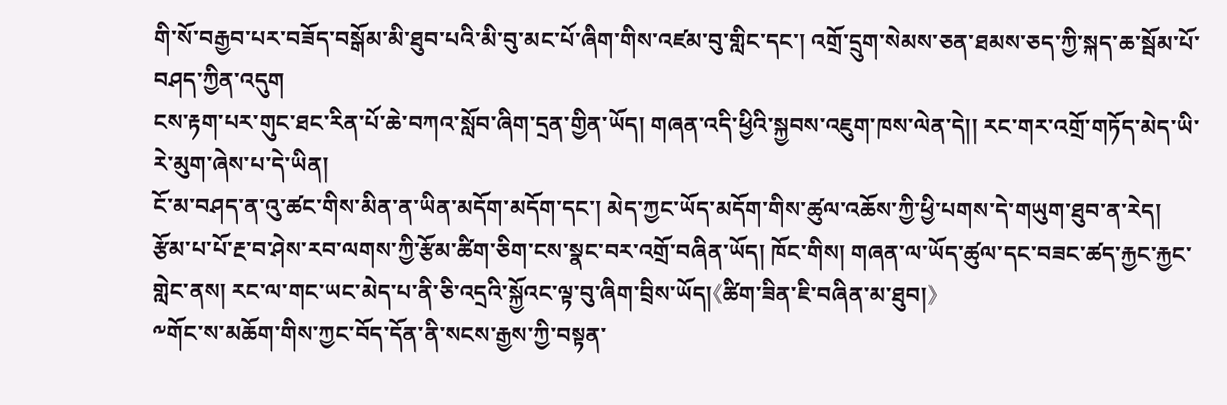གི་སོ་བརྒྱབ་པར་བཟོད་བསྒོམ་མི་ཐུབ་པའི་མི་བུ་མང་པོ་ཞིག་གིས་འཛམ་བུ་གླིང་དང་། འགྲོ་དྲུག་སེམས་ཅན་ཐམས་ཅད་ཀྱི་སྐད་ཆ་སྦོམ་པོ་བཤད་ཀྱིན་འདུག
ངས་རྟག་པར་གུང་ཐང་རིན་པོ་ཆེ་བཀའ་སློབ་ཞིག་དྲན་གྱིན་ཡོད། གཞན་འདི་ཕྱིའི་སྐྱབས་འཇུག་ཁས་ལེན་དེ།། རང་གར་འགྲོ་གཏོད་མེད་ཡི་རེ་མུག་ཞེས་པ་དེ་ཡིན།
ངོ་མ་བཤད་ན་འུ་ཚང་གིས་མིན་ན་ཡིན་མདོག་མདོག་དང་། མེད་ཀྱང་ཡོད་མདོག་གིས་ཚུལ་འཆོས་ཀྱི་ཕྱི་པགས་དེ་གཡུག་ཐུབ་ན་རེད།
རྩོམ་པ་པོ་རྔ་བ་ཤེས་རབ་ལགས་ཀྱི་རྩོམ་ཚིག་ཅིག་ངས་སྣང་བར་འགྲོ་བཞིན་ཡོད། ཁོང་གིས། གཞན་ལ་ཡོད་ཚུལ་དང་བཟང་ཚད་རྐྱང་རྐྱང་གླེང་ནས། རང་ལ་གང་ཡང་མེད་པ་ནི་ཅི་འདྲའི་སྐྱོའང་ལྟ་བུ་ཞིག་བྲིས་ཡོད།《ཚིག་ཟིན་ཇི་བཞིན་མ་ཐུབ།》
༸གོང་ས་མཆོག་གིས་ཀྱང་བོད་དོན་ནི་སངས་རྒྱས་ཀྱི་བསྟན་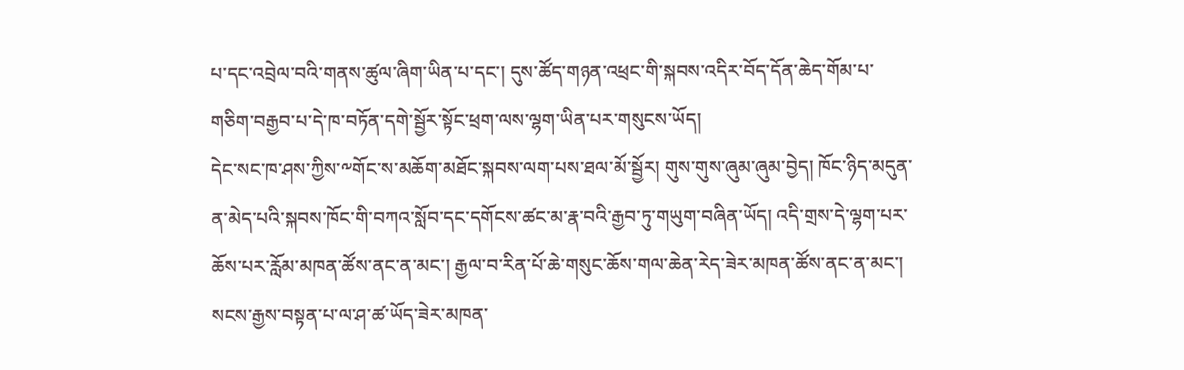པ་དང་འབྲེལ་བའི་གནས་ཚུལ་ཞིག་ཡིན་པ་དང་། དུས་ཚོད་གཉན་འཕྲང་གི་སྐབས་འདིར་བོད་དོན་ཆེད་གོམ་པ་གཅིག་བརྒྱབ་པ་དེ་ཁ་བཏོན་དགེ་སྦྱོར་སྟོང་ཕྲག་ལས་ལྷག་ཡིན་པར་གསུངས་ཡོད།
དེང་སང་ཁ་ཤས་ཀྱིས་༸གོང་ས་མཆོག་མཐོང་སྐབས་ལག་པས་ཐལ་མོ་སྦྱོར། གུས་གུས་ཞུམ་ཞུམ་བྱེད། ཁོང་ཉིད་མདུན་ན་མེད་པའི་སྐབས་ཁོང་གི་བཀའ་སློབ་དང་དགོངས་ཚང་མ་རྣ་བའི་རྒྱབ་ཏུ་གཡུག་བཞིན་ཡོད། འདི་གྲས་དེ་ལྷག་པར་ཆོས་པར་རློམ་མཁན་ཚོས་ནང་ན་མང་། རྒྱལ་བ་རིན་པོ་ཆེ་གསུང་ཆོས་གལ་ཆེན་རེད་ཟེར་མཁན་ཚོས་ནང་ན་མང་།
སངས་རྒྱས་བསྟན་པ་ལ་ཤ་ཚ་ཡོད་ཟེར་མཁན་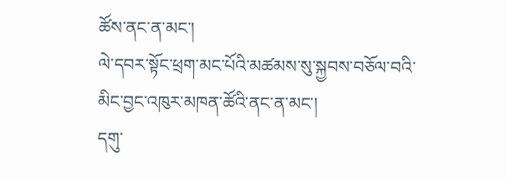ཚོས་ནང་ན་མང་།
ལེ་དབར་སྟོང་ཕྲག་མང་པོའི་མཚམས་སུ་སྐྱབས་བཅོལ་བའི་མིང་བྱང་འཁུར་མཁན་ཚོའི་ནང་ན་མང་།
དགུ་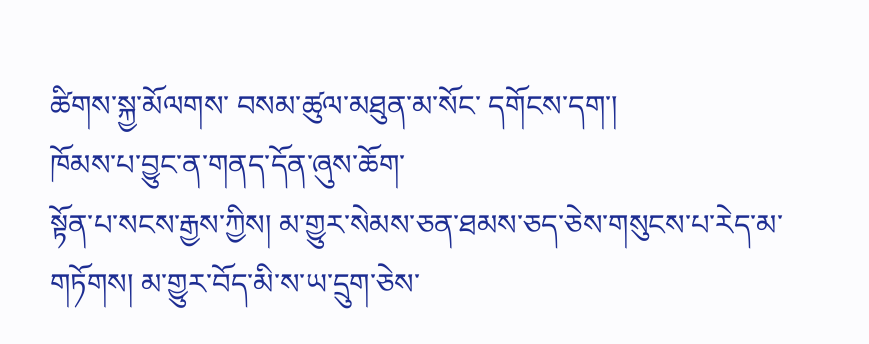ཚིགས་སྐྱ་མོལགས་ བསམ་ཚུལ་མཐུན་མ་སོང་ དགོངས་དག་།
ཁོམས་པ་བྱུང་ན་གནད་དོན་ཞུས་ཆོག་
སྟོན་པ་སངས་རྒྱས་ཀྱིས། མ་གྱུར་སེམས་ཅན་ཐམས་ཅད་ཅེས་གསུངས་པ་རེད་མ་གཏོགས། མ་གྱུར་བོད་མི་ས་ཡ་དྲུག་ཅེས་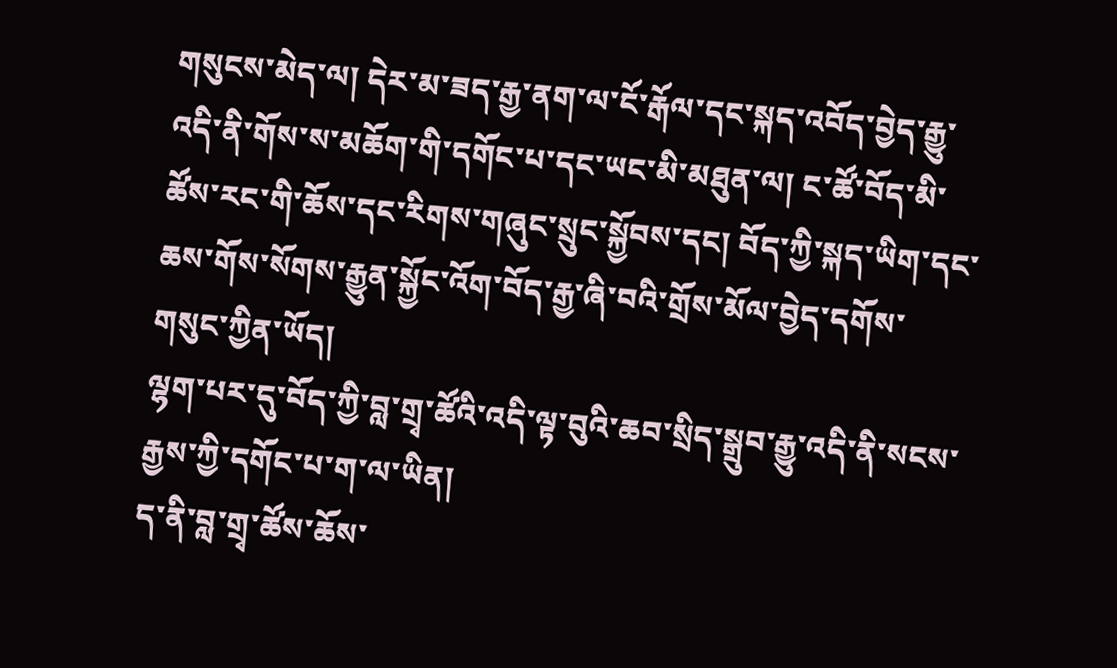གསུངས་མེད་ལ། དེར་མ་ཟད་རྒྱ་ནག་ལ་ངོ་རྒོལ་དང་སྐད་འབོད་བྱེད་རྒྱུ་འདི་ནི་གོས་ས་མཆོག་གི་དགོང་པ་དང་ཡང་མི་མཐུན་ལ། ང་ཚོ་བོད་མི་ཚོས་རང་གི་ཆོས་དང་རིགས་གཞུང་སྲུང་སྐྱོབས་དང། བོད་ཀྱི་སྐད་ཡིག་དང་ཆས་གོས་སོགས་རྒྱུན་སྐྱོང་འོག་བོད་རྒྱ་ཞི་བའི་གྲོས་མོལ་བྱེད་དགོས་གསུང་ཀྱིན་ཡོད།
ལྷག་པར་དུ་བོད་ཀྱི་བླ་གྲྭ་ཚོའི་འདི་ལྟ་བུའི་ཆབ་སྲིད་སྒྲུབ་རྒྱུ་འདི་ནི་སངས་རྒྱས་ཀྱི་དགོང་པ་ག་ལ་ཡིན།
ད་ནི་བླ་གྲྭ་ཚོས་ཆོས་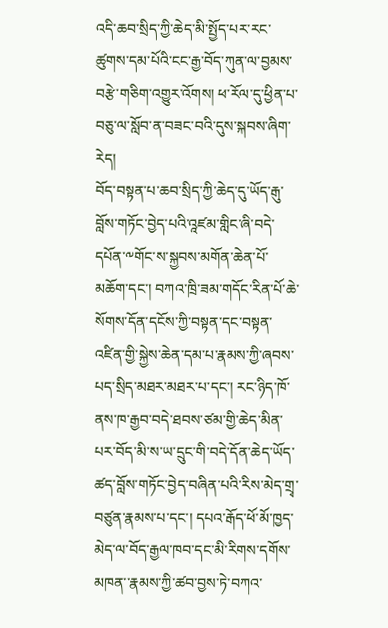འདི་ཆབ་སྲིད་ཀྱི་ཆེད་མི་སྤྱོད་པར་རང་ཚུགས་དམ་པོའི་ངང་རྒྱ་བོད་ཀུན་ལ་བྱམས་བརྩེ་གཅིག་འགྱུར་འོགས། ཕ་རོལ་དུ་ཕྱིན་པ་བཅུ་ལ་སློབ་ན་བཟང་བའི་དུས་སྐབས་ཞིག་རེད།
བོད་བསྟན་པ་ཆབ་སྲིད་ཀྱི་ཆེད་དུ་ཡོད་རྒུ་བློས་གཏོང་བྱེད་པའི་འཱཛམ་གླིང་ཞི་བདེ་དཔོན་༸གོང་ས་སྐྱབས་མགོན་ཆེན་པོ་མཆོག་དང་། བཀའ་ཁྲི་ཟམ་གདོང་རིན་པོ་ཆེ་སོགས་དོན་དངོས་ཀྱི་བསྟན་དང་བསྟན་འཛིན་གྱི་སྐྱེས་ཆེན་དམ་པ་རྣམས་ཀྱི་ཞབས་པད་སྲིད་མཐར་མཐར་པ་དང་། རང་ཉིད་ཁོ་ནས་ཁ་རྒྱབ་བདེ་ཐབས་ཙམ་གྱི་ཆེད་མིན་པར་བོད་མི་ས་ཡ་དྲུང་གི་བདེ་དོན་ཆེད་ཡོད་ཚད་བློས་གཏོང་བྱེད་བཞིན་པའི་རིས་མེད་གྲྭ་བཙུན་རྣམས་པ་དང་། དཔའ་རྒོད་ཕོ་མོ་ཁྱད་མེད་ལ་བོད་རྒྱལ་ཁབ་དང་མི་རིགས་དགོས་མཁན་་རྣམས་ཀྱི་ཚབ་བྱས་ཏེ་བཀའ་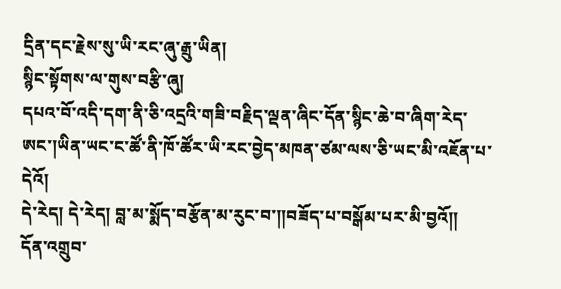དྲིན་དང་རྗེས་སུ་ཡི་རང་ཞུ་རྒྲུ་ཡིན།
སྙིང་སྟོགས་ལ་གུས་བརྩི་ཞུ།
དཔའ་བོ་འདི་དག་ནི་ཅི་འདྲའི་གཟི་བརྗིད་ལྡན་ཞིང་དོན་སྙིང་ཆེ་བ་ཞིག་རེད་ཨང་།ཡིན་ཡང་ང་ཚོ་ནི་ཁོ་ཚོར་ཡི་རང་བྱེད་མཁན་ཙམ་ལས་ཅི་ཡང་མི་འཇོན་པ་དེའོ།
དེ་རེད། དེ་རེད། བླ་མ་སྨོད་བརྩོན་མ་རུང་བ་༎བཟོད་པ་བསྒོམ་པར་མི་བྱའོ༎
དོན་འགྲུབ་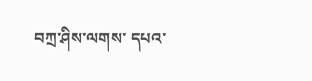བཀྲ་ཤིས་ལགས་ དཔའ་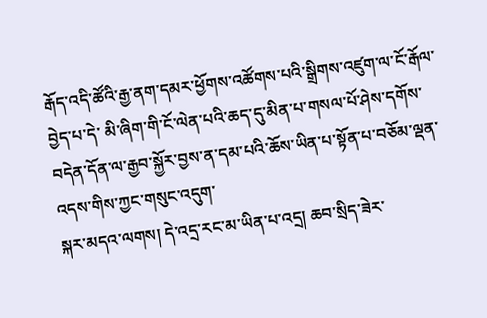རྒོད་འདི་ཚོའི་རྒྱ་ནག་དམར་ཕྱོགས་འཚོགས་པའི་སྒྲིགས་འཛུག་ལ་ངོ་རྒོལ་བྱེད་པ་དེ་ མི་ཞིག་གི་ངོ་ལེན་པའི་ཆད་དུ་མིན་པ་གསལ་པོ་ཤེས་དགོས་
བདེན་དོན་ལ་རྒྱབ་སྐྱོར་བྱས་ན་དམ་པའི་ཆོས་ཡིན་པ་སྟོན་པ་བཅོམ་ལྡན་འདས་གིས་ཀྱང་གསུང་འདུག་
སྐར་མདའ་ལགས། དེ་འདྲ་རང་མ་ཡིན་པ་འདྲ། ཆབ་སྲིད་ཟེར་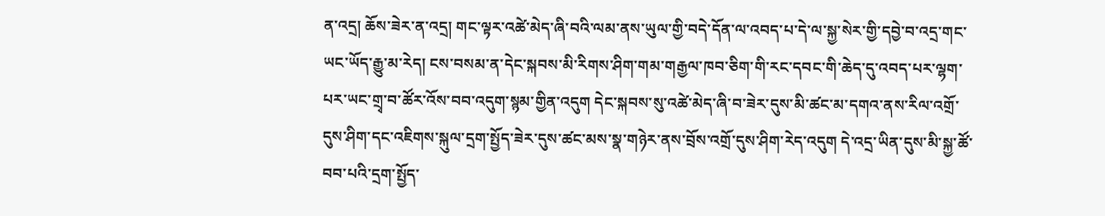ན་འདྲ། ཆོས་ཟེར་ན་འདྲ། གང་ལྟར་འཚེ་མེད་ཞི་བའི་ལམ་ནས་ཡུལ་གྱི་བདེ་དོན་ལ་འབད་པ་དེ་ལ་སྐྱ་སེར་གྱི་དབྱེ་བ་འདྲ་གང་ཡང་ཡོད་རྒྱུ་མ་རེད། ངས་བསམ་ན་དེང་སྐབས་མི་རིགས་ཤིག་གམ་གརྒྱལ་ཁབ་ཅིག་གི་རང་དབང་གི་ཆེད་དུ་འབད་པར་ལྷག་པར་ཡང་གྲྭ་བ་ཚོར་འོས་བབ་འདུག་སྙམ་གྱིན་འདུག དེང་སྐབས་སུ་འཚེ་མེད་ཞི་བ་ཟེར་དུས་མི་ཚང་མ་དགའ་ནས་རིལ་འགྲོ་དུས་ཤིག་དང་འཇིགས་སྐུལ་དྲག་སྤྱོད་ཟེར་དུས་ཚང་མས་སྣ་གཉེར་ནས་བྲོས་འགྲོ་དུས་ཤིག་རེད་འདུག དེ་འདྲ་ཡིན་དུས་མི་སྐྱ་ཚོ་བབ་པའི་དྲག་སྤྱོད་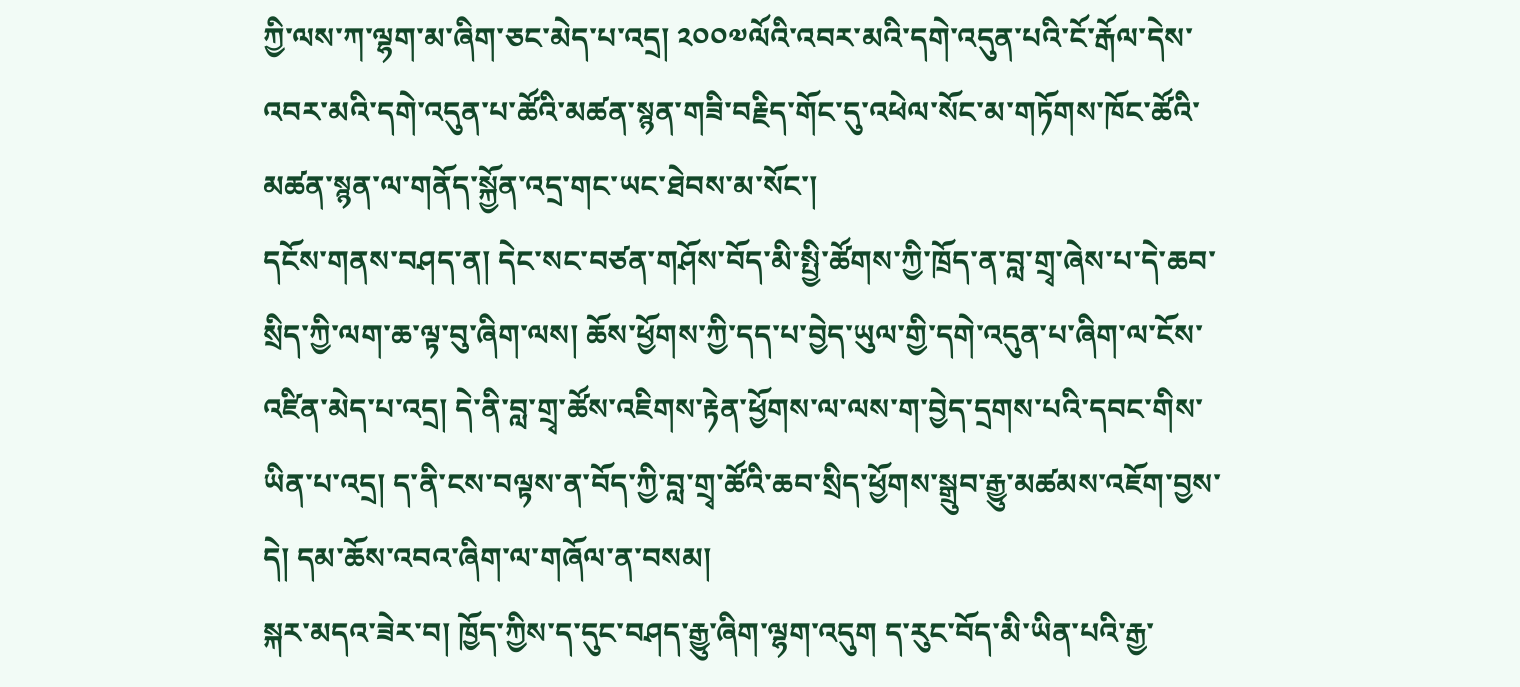ཀྱི་ལས་ཀ་ལྷག་མ་ཞིག་ཅང་མེད་པ་འདྲ། ༢༠༠༧ལོའི་འབར་མའི་དགེ་འདུན་པའི་ངོ་རྒོལ་དེས་འབར་མའི་དགེ་འདུན་པ་ཚོའི་མཚན་སྙན་གཟི་བརྗིད་གོང་དུ་འཕེལ་སོང་མ་གཏོགས་ཁོང་ཚོའི་མཚན་སྙན་ལ་གནོད་སྐྱོན་འདྲ་གང་ཡང་ཐེབས་མ་སོང་།
དངོས་གནས་བཤད་ན། དེང་སང་བཙན་གཤོས་བོད་མི་སྤྱི་ཚོགས་ཀྱི་ཁྲོད་ན་བླ་གྲྭ་ཞེས་པ་དེ་ཆབ་སྲིད་ཀྱི་ལག་ཆ་ལྟ་བུ་ཞིག་ལས། ཆོས་ཕྱོགས་ཀྱི་དད་པ་བྱེད་ཡུལ་གྱི་དགེ་འདུན་པ་ཞིག་ལ་ངོས་འཛིན་མེད་པ་འདྲ། དེ་ནི་བླ་གྲྭ་ཚོས་འཇིགས་རྟེན་ཕྱོགས་ལ་ལས་ག་བྱེད་དྲགས་པའི་དབང་གིས་ཡིན་པ་འདྲ། ད་ནི་ངས་བལྟས་ན་བོད་ཀྱི་བླ་གྲྭ་ཚོའི་ཆབ་སྲིད་ཕྱོགས་སྒྲུབ་རྒྱུ་མཚམས་འཇོག་བྱས་དེ། དམ་ཆོས་འབའ་ཞིག་ལ་གཞོལ་ན་བསམ།
སྐར་མདའ་ཟེར་བ། ཁྱོད་ཀྱིས་ད་དུང་བཤད་རྒྱུ་ཞིག་ལྷག་འདུག ད་རུང་བོད་མི་ཡིན་པའི་རྒྱ་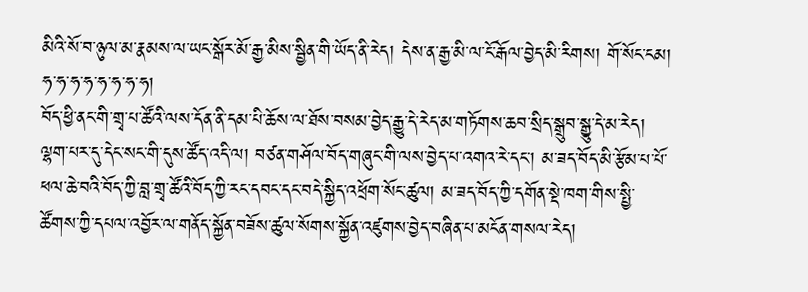མིའི་སོ་བ་ཉུལ་མ་རྣམས་ལ་ཡང་སྒོར་མོ་རྒྱ་མིས་སྦྱིན་གི་ཡོད་ནི་རེད། དེས་ན་རྒྱ་མི་ལ་ངོ་རྒོལ་བྱེད་མི་རིགས། གོ་སོང་ངམ། ཧ་ཧ་ཧ་ཧ་ཧ་ཧ་ཧ་ཧ།
བོད་ཕྱི་ནང་གི་གྲྭ་པ་ཚོའི་ལས་དོན་ནི་དམ་པི་ཆོས་ལ་ཐོས་བསམ་བྱེད་རྒྱུ་དེ་རེད་མ་གཏོགས་ཆབ་སྲིད་སྒྲུབ་སྒྱུ་དེ་མ་རེད། ལྷག་པར་དུ་དེང་སང་གི་དུས་ཚོད་འདི་ལ། བཙན་གཤོལ་བོད་གཞུང་གི་ལས་བྱེད་པ་འགའ་རེ་དང་། མ་ཟད་བོད་མི་རྩོམ་པ་པོ་ཕལ་ཆེ་བའི་བོད་ཀྱི་བླ་གྲྭ་ཚོའི་བོད་ཀྱི་རང་དབང་དང་བདེ་སྐྱིད་འཕྲོག་སོང་ཚུལ། མ་ཟད་བོད་ཀྱི་དགོན་སྡེ་ཁག་གིས་སྤྱི་ཚོགས་ཀྱི་དཔལ་འབྱོར་ལ་གནོད་སྐྱོན་བཟོས་ཚུལ་སོགས་སྐྱོན་འཛུགས་བྱེད་བཞིན་པ་མངོན་གསལ་རེད།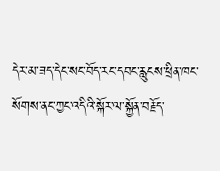དེར་མ་ཟད་དེང་སང་བོད་རང་དབང་རླུངས་ཕྲིན་ཁང་སོགས་ནང་ཀྱང་འདིའི་སྐོར་ལ་སྐྱོན་བརྗོད་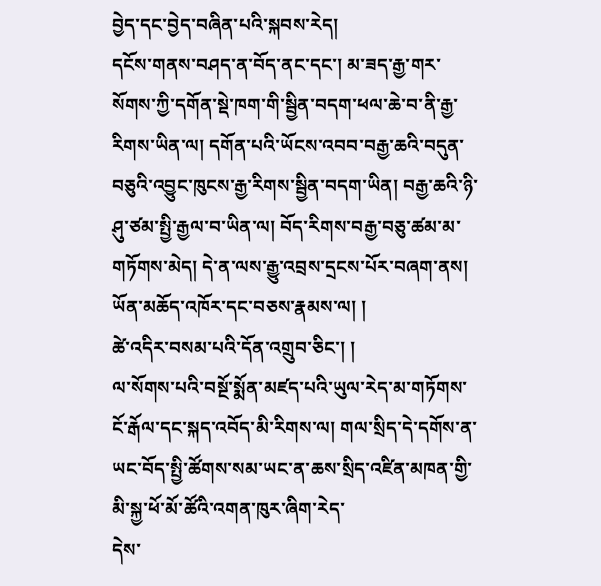བྱེད་དང་བྱེད་བཞིན་པའི་སྐབས་རེད།
དངོས་གནས་བཤད་ན་བོད་ནང་དང་། མ་ཟད་རྒྱ་གར་སོགས་ཀྱི་དགོན་སྡེ་ཁག་གི་སྦྱིན་བདག་ཕལ་ཆེ་བ་ནི་རྒྱ་རིགས་ཡིན་ལ། དགོན་པའི་ཡོངས་འབབ་བརྒྱ་ཆའི་བདུན་བཅུའི་འབྱུང་ཁུངས་རྒྱ་རིགས་སྦྱིན་བདག་ཡིན། བརྒྱ་ཆའི་ཉི་ཤུ་ཙམ་སྤྱི་རྒྱལ་བ་ཡིན་ལ། བོད་རིགས་བརྒྱ་བཅུ་ཚམ་མ་གཏོགས་མེད། དེ་ན་ལས་རྒྱུ་འབྲས་དྲངས་པོར་བཞག་ནས།
ཡོན་མཆོད་འཁོར་དང་བཅས་རྣམས་ལ། །
ཚེ་འདིར་བསམ་པའི་དོན་འགྲུབ་ཅིང་། །
ལ་སོགས་པའི་བསྔོ་སྨོན་མཛད་པའི་ཡུལ་རེད་མ་གཏོགས་ངོ་རྒོལ་དང་སྐད་འབོད་མི་རིགས་ལ། གལ་སྲིད་དེ་དགོས་ན་ཡང་བོད་སྤྱི་ཚོགས་སམ་ཡང་ན་ཆས་སྲིད་འཛིན་མཁན་གྱི་མི་སྐྱ་ཕོ་མོ་ཚོའི་འགན་ཁུར་ཞིག་རེད་
དེས་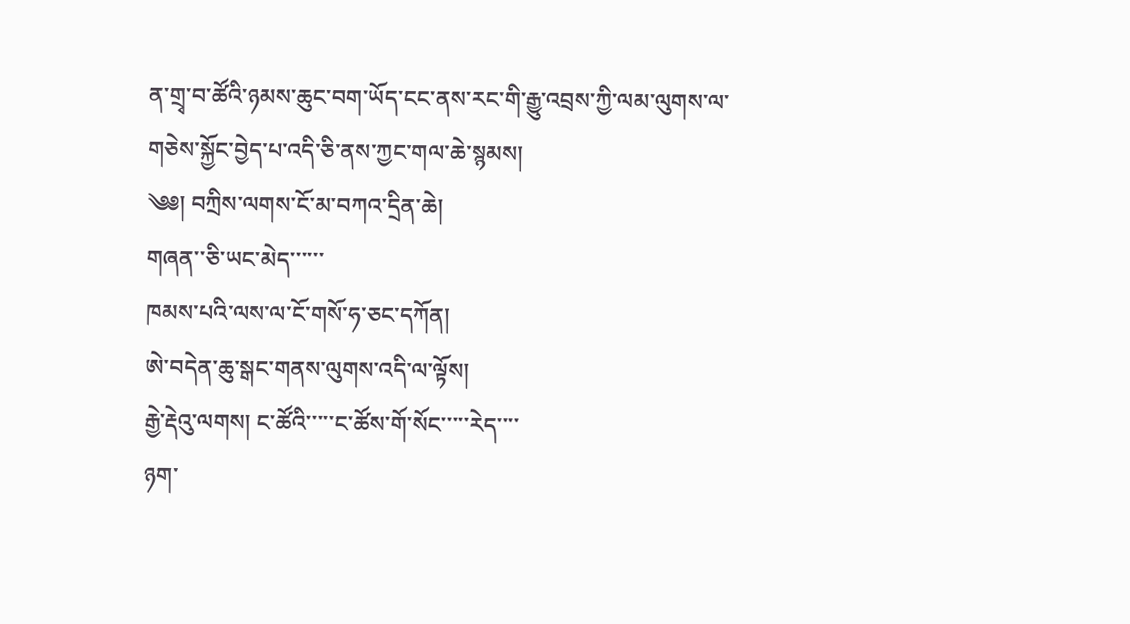ན་གྲྭ་བ་ཚོའི་ཉམས་ཆུང་བག་ཡོད་ངང་ནས་རང་གི་རྒྱུ་འབྲས་ཀྱི་ལམ་ལུགས་ལ་གཅེས་སྐྱོང་བྱེད་པ་འདི་ཅི་ནས་ཀྱང་གལ་ཆེ་སྙམས།
༄༅། བཀྲིས་ལགས་ངོ་མ་བཀའ་དྲིན་ཆེ།
གཞན་་ཅི་ཡང་མེད་་་་་་
ཁམས་པའི་ལས་ལ་ངོ་གསོ་ཧ་ཅང་དཀོན།
ཨེ་བདེན་ཆུ་སྒང་གནས་ལུགས་འདི་ལ་ལྟོས།
རྒྱེ་རྡེའུ་ལགས། ང་ཚོའི་་་་་ང་ཚོས་གོ་སོང་་་་་རེད་་་་
ཉག་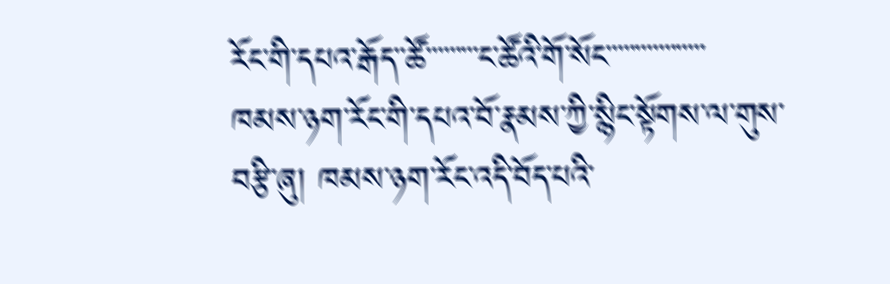རོང་གི་དཔའ་རྒོད་་ཚོ་་་་་་་་་ང་ཚོའི་གོ་སོང་་་་་་་་་་་་་་་་་
ཁམས་ཉག་རོང་གི་དཔའ་བོ་རྣམས་ཀྱི་སྙིང་སྟོགས་ལ་གུས་བརྩི་ཞུ། ཁམས་ཉག་རོང་འདི་བོད་པའི་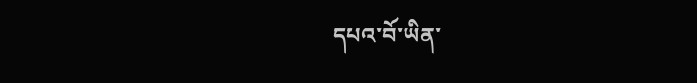དཔའ་བོ་ཡིན་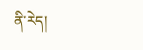ནི་རེད།